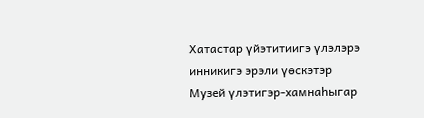Хатастар үйэтитиигэ үлэлэрэ инникигэ эрэли үөскэтэр
Музей үлэтигэр-хамнаһыгар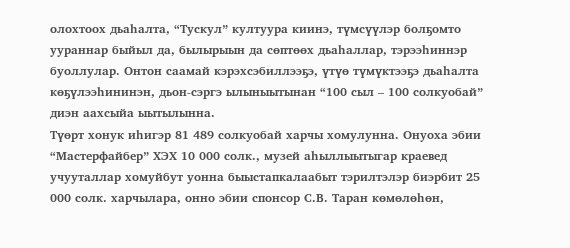олохтоох дьаһалта, “Тускул” култуура киинэ, түмсүүлэр болҕомто уураннар быйыл да, былырыын да сөптөөх дьаһаллар, тэрээһиннэр буоллулар. Онтон саамай кэрэхсэбиллээҕэ, үтүө түмүктээҕэ дьаһалта көҕүлээһининэн, дьон-сэргэ ылыныытынан “100 сыл – 100 солкуобай” диэн аахсыйа ыытылынна.
Түөрт хонук иһигэр 81 489 солкуобай харчы хомулунна. Онуоха эбии “Мастерфайбер” ХЭХ 10 000 солк., музей аһыллыытыгар краевед учууталлар хомуйбут уонна быыстапкалаабыт тэрилтэлэр биэрбит 25 000 солк. харчылара, онно эбии спонсор С.В. Таран көмөлөһөн,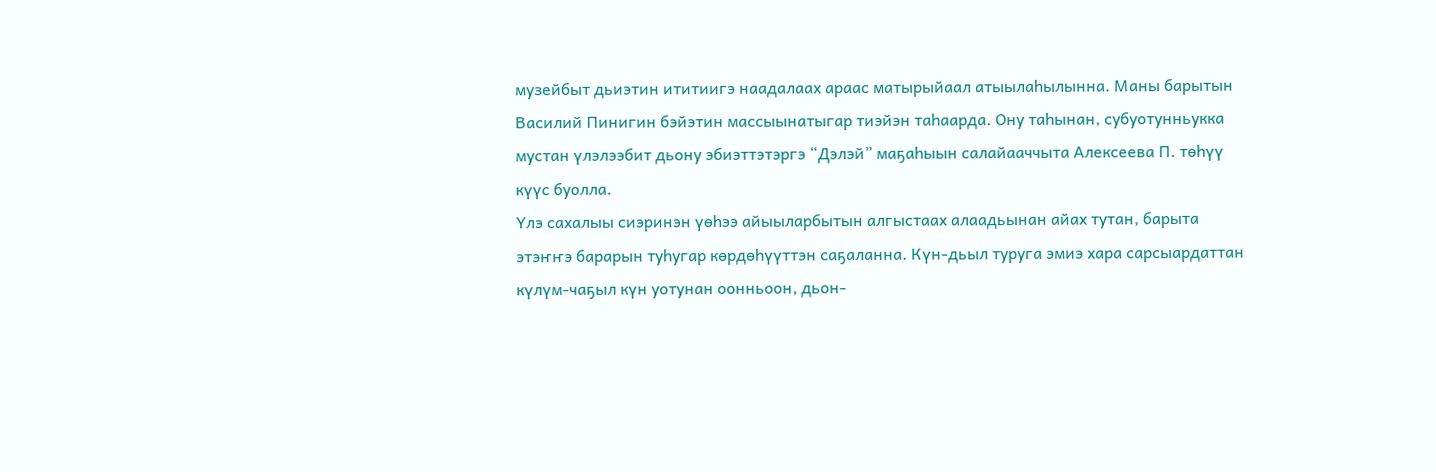музейбыт дьиэтин ититиигэ наадалаах араас матырыйаал атыылаһылынна. Маны барытын Василий Пинигин бэйэтин массыынатыгар тиэйэн таһаарда. Ону таһынан, субуотунньукка мустан үлэлээбит дьону эбиэттэтэргэ “Дэлэй” маҕаһыын салайааччыта Алексеева П. төһүү күүс буолла.
Үлэ сахалыы сиэринэн үөһээ айыыларбытын алгыстаах алаадьынан айах тутан, барыта этэҥҥэ барарын туһугар көрдөһүүттэн саҕаланна. Күн-дьыл туруга эмиэ хара сарсыардаттан күлүм-чаҕыл күн уотунан оонньоон, дьон-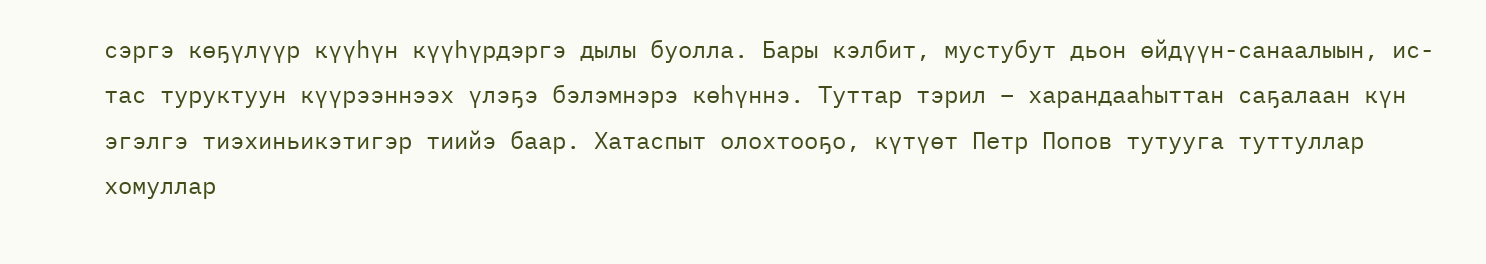сэргэ көҕүлүүр күүһүн күүһүрдэргэ дылы буолла. Бары кэлбит, мустубут дьон өйдүүн-санаалыын, ис-тас туруктуун күүрээннээх үлэҕэ бэлэмнэрэ көһүннэ. Туттар тэрил – харандааһыттан саҕалаан күн эгэлгэ тиэхиньикэтигэр тиийэ баар. Хатаспыт олохтооҕо, күтүөт Петр Попов тутууга туттуллар хомуллар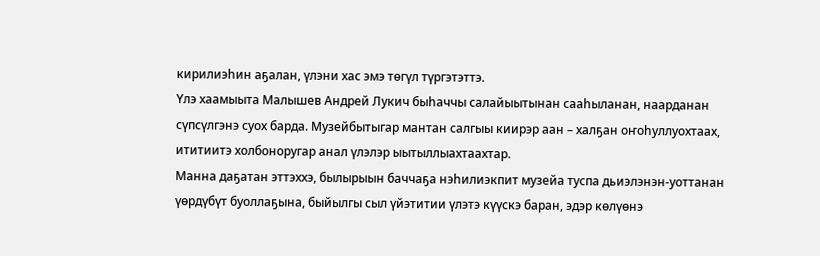кирилиэһин аҕалан, үлэни хас эмэ төгүл түргэтэттэ.
Үлэ хаамыыта Малышев Андрей Лукич быһаччы салайыытынан сааһыланан, наарданан сүпсүлгэнэ суох барда. Музейбытыгар мантан салгыы киирэр аан – халҕан оҥоһуллуохтаах, ититиитэ холбоноругар анал үлэлэр ыытыллыахтаахтар.
Манна даҕатан эттэххэ, былырыын баччаҕа нэһилиэкпит музейа туспа дьиэлэнэн-уоттанан үөрдүбүт буоллаҕына, быйылгы сыл үйэтитии үлэтэ күүскэ баран, эдэр көлүөнэ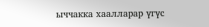ыччакка хаалларар үгүс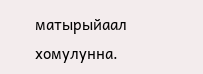матырыйаал хомулунна.